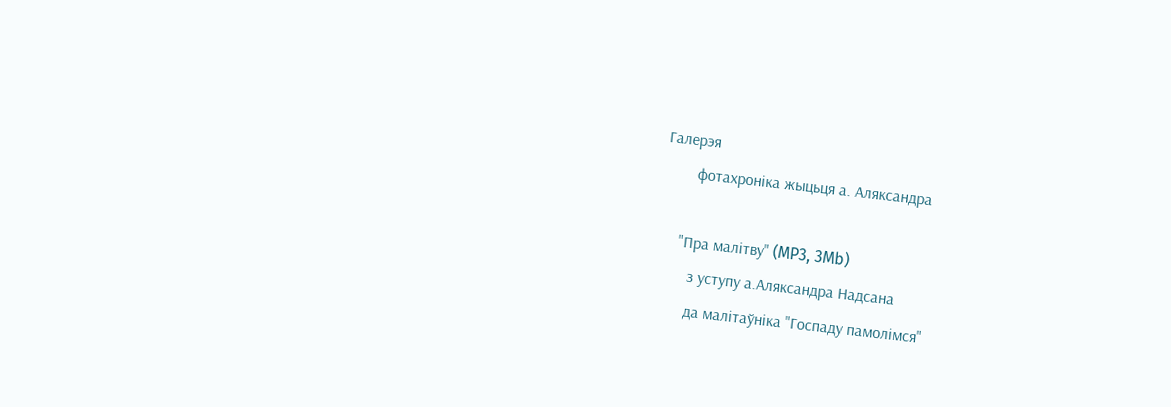Галерэя
        фотахроніка жыцьця а. Аляксандра

     "Пра малітву" (MP3, 3Mb)
        з уступу а.Аляксандра Надсана
        да малітаўніка "Госпаду памолімся"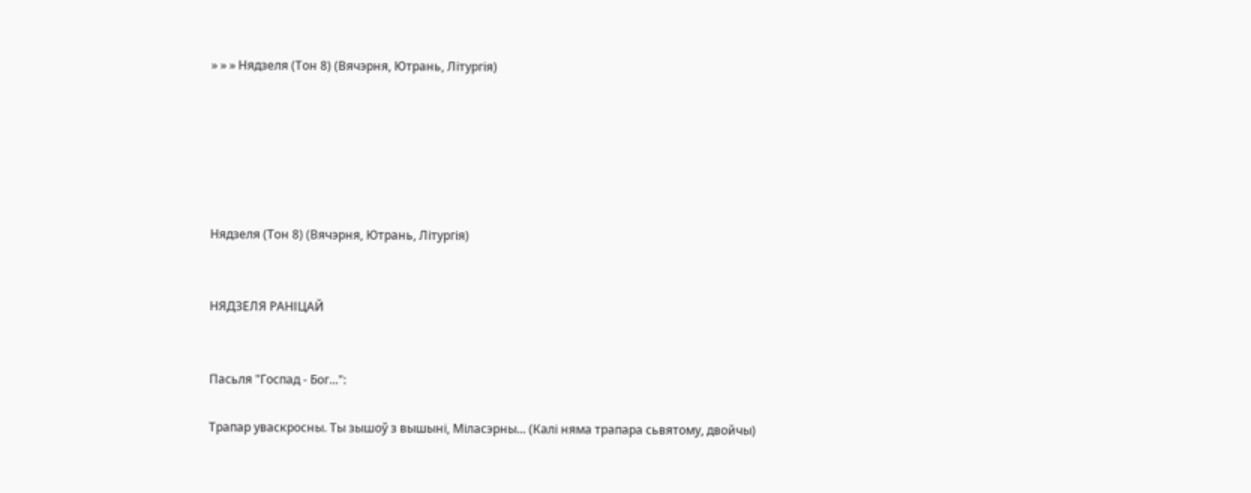» » » Нядзеля (Тон 8) (Вячэрня, Ютрань, Літургія)






Нядзеля (Тон 8) (Вячэрня, Ютрань, Літургія)


НЯДЗЕЛЯ РАНІЦАЙ


Пасьля "Госпад - Бог...":

Трапар уваскросны. Ты зышоў з вышыні, Міласэрны... (Калі няма трапара сьвятому, двойчы)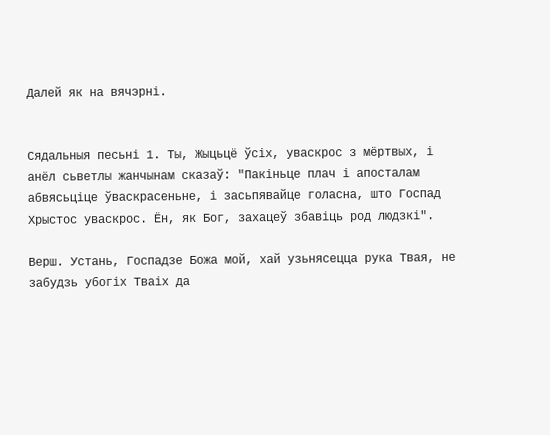Далей як на вячэрні.


Сядальныя песьні 1. Ты, Жыцьцё ўсіх, уваскрос з мёртвых, і анёл сьветлы жанчынам сказаў: "Пакіньце плач і апосталам абвясьціце ўваскрасеньне, і засьпявайце голасна, што Госпад Хрыстос уваскрос. Ён, як Бог, захацеў збавіць род людзкі".

Верш. Устань, Госпадзе Божа мой, хай узьнясецца рука Твая, не забудзь убогіх Тваіх да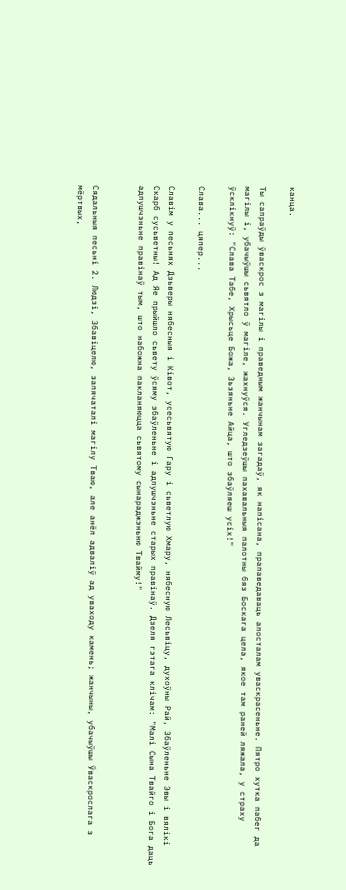канца.

Ты сапраўды ўваскрос з магілы і праведным жанчынам загадаў, як напісана, прапаведаваць апосталам уваскрасеньне. Пятро хутка пабег да магілы і, убачыўшы сьвятло ў магіле, жахнуўся. Угледзеўшы пахавальныя палотны бяз Боскага цела, якое там раней ляжала, у страху ўсклікнуў: "Слава Табе, Хрысьце Божа, Зьзяньне Айца, што збаўляеш усіх!"

Слава... цяпер...

Славім у песьнях Дзьверы нябесныя і Ківот, усесьвятую Гару і сьветлую Хмару, нябесную Лесьвіцу, духоўны Рай, Збаўленьне Эвы і вялікі Скарб сусьветны! Ад Яе прыйшло сьвету ўсяму збаўленьне і адпушчэньне старых правінаў. Дзеля гэтага клічам: "Малі Сына Твайго і Бога даць адпушчэньне правінаў тым, што набожна пакланяюцца сьвятому сынараджэньню Твайму!"


Сядальныя песьні 2. Людзі, Збавіцелю, запячаталі магілу Тваю, але анёл адваліў ад уваходу камень; жанчыны, убачыўшы Ўваскрослага з мёртвых,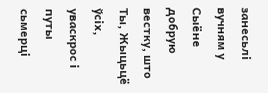занесьлі вучням у Сыёне добрую вестку, што Ты, Жыцьцё ўсіх, уваскрос і путы сьмерці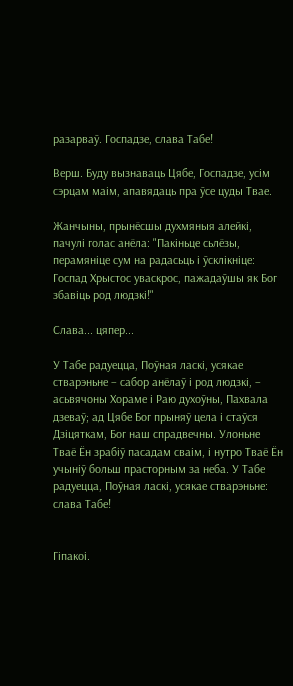разарваў. Госпадзе, слава Табе!

Верш. Буду вызнаваць Цябе, Госпадзе, усім сэрцам маім, апавядаць пра ўсе цуды Твае.

Жанчыны, прынёсшы духмяныя алейкі, пачулі голас анёла: "Пакіньце сьлёзы, перамяніце сум на радасьць і ўсклікніце: Госпад Хрыстос уваскрос, пажадаўшы як Бог збавіць род людзкі!"

Слава... цяпер...

У Табе радуецца, Поўная ласкі, усякае стварэньне – сабор анёлаў і род людзкі, – асьвячоны Хораме і Раю духоўны, Пахвала дзеваў; ад Цябе Бог прыняў цела і стаўся Дзіцяткам, Бог наш спрадвечны. Улоньне Тваё Ён зрабіў пасадам сваім, і нутро Тваё Ён учыніў больш прасторным за неба. У Табе радуецца, Поўная ласкі, усякае стварэньне: слава Табе!


Гіпакоі.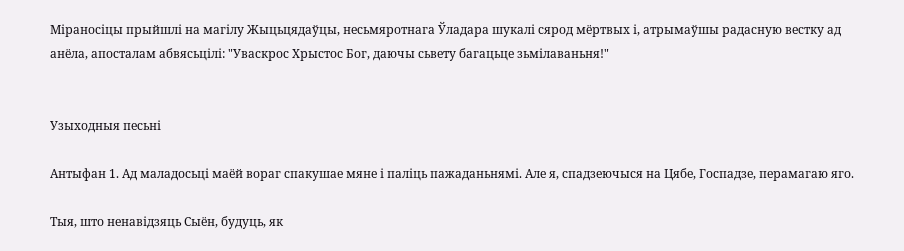Міраносіцы прыйшлі на магілу Жыцьцядаўцы, несьмяротнага Ўладара шукалі сярод мёртвых і, атрымаўшы радасную вестку ад анёла, апосталам абвясьцілі: "Уваскрос Хрыстос Бог, даючы сьвету багацьце зьмілаваньня!"


Узыходныя песьні

Антыфан 1. Ад маладосьці маёй вораг спакушае мяне і паліць пажаданьнямі. Але я, спадзеючыся на Цябе, Госпадзе, перамагаю яго.

Тыя, што ненавідзяць Сыён, будуць, як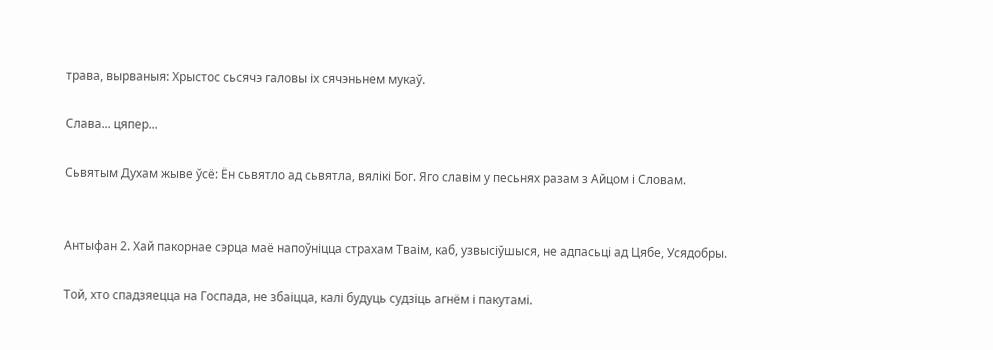трава, вырваныя: Хрыстос сьсячэ галовы іх сячэньнем мукаў.

Слава... цяпер...

Сьвятым Духам жыве ўсё: Ён сьвятло ад сьвятла, вялікі Бог. Яго славім у песьнях разам з Айцом і Словам.


Антыфан 2. Хай пакорнае сэрца маё напоўніцца страхам Тваім, каб, узвысіўшыся, не адпасьці ад Цябе, Усядобры.

Той, хто спадзяецца на Госпада, не збаіцца, калі будуць судзіць агнём і пакутамі.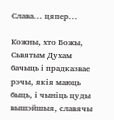Слава... цяпер...

Кожны, хто Божы, Сьвятым Духам бачыць і прадказвае рэчы, якія маюць быць, і чыніць цуды вышэйшыя, славячы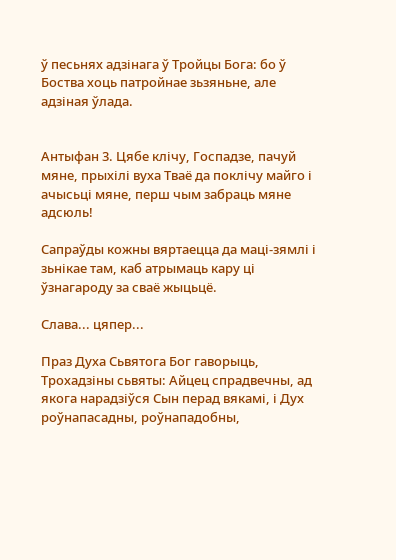ў песьнях адзінага ў Тройцы Бога: бо ў Боства хоць патройнае зьзяньне, але адзіная ўлада.


Антыфан 3. Цябе клічу, Госпадзе, пачуй мяне, прыхілі вуха Тваё да поклічу майго і ачысьці мяне, перш чым забраць мяне адсюль!

Сапраўды кожны вяртаецца да маці-зямлі і зьнікае там, каб атрымаць кару ці ўзнагароду за сваё жыцьцё.

Слава... цяпер...

Праз Духа Сьвятога Бог гаворыць, Трохадзіны сьвяты: Айцец спрадвечны, ад якога нарадзіўся Сын перад вякамі, і Дух роўнапасадны, роўнападобны,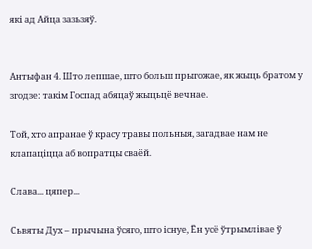які ад Айца зазьзяў.


Антыфан 4. Што лепшае, што больш прыгожае, як жыць братом у згодзе: такім Госпад абяцаў жыцьцё вечнае.

Той, хто апранае ў красу травы польныя, загадвае нам не клапаціцца аб вопратцы сваёй.

Слава... цяпер...

Сьвяты Дух – прычына ўсяго, што існуе, Ён усё ўтрымлівае ў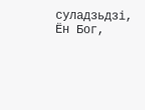суладзьдзі, Ён Бог,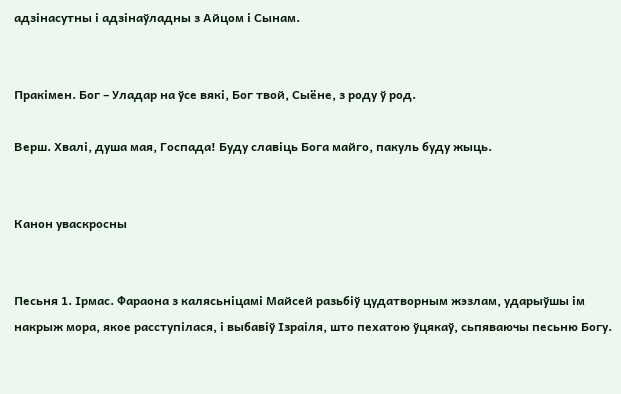адзінасутны і адзінаўладны з Айцом і Сынам.


Пракімен. Бог – Уладар на ўсе вякі, Бог твой, Сыёне, з роду ў род.

Верш. Хвалі, душа мая, Госпада! Буду славіць Бога майго, пакуль буду жыць.


Канон уваскросны


Песьня 1. Ірмас. Фараона з калясьніцамі Майсей разьбіў цудатворным жэзлам, ударыўшы ім накрыж мора, якое расступілася, і выбавіў Ізраіля, што пехатою ўцякаў, сьпяваючы песьню Богу.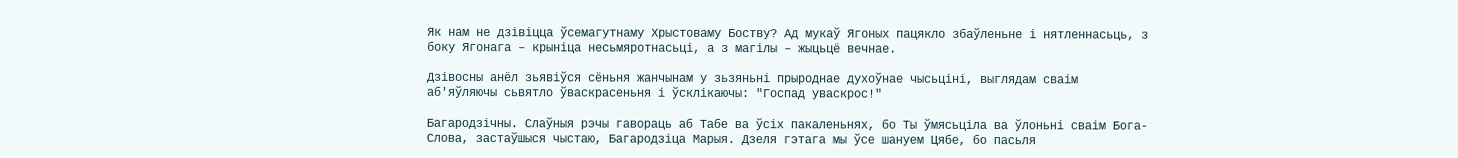Як нам не дзівіцца ўсемагутнаму Хрыстоваму Боству? Ад мукаў Ягоных пацякло збаўленьне і нятленнасьць, з боку Ягонага – крыніца несьмяротнасьці, а з магілы – жыцьцё вечнае.

Дзівосны анёл зьявіўся сёньня жанчынам у зьзяньні прыроднае духоўнае чысьціні, выглядам сваім аб'яўляючы сьвятло ўваскрасеньня і ўсклікаючы: "Госпад уваскрос!"

Багародзічны. Слаўныя рэчы гавораць аб Табе ва ўсіх пакаленьнях, бо Ты ўмясьціла ва ўлоньні сваім Бога-Слова, застаўшыся чыстаю, Багародзіца Марыя. Дзеля гэтага мы ўсе шануем Цябе, бо пасьля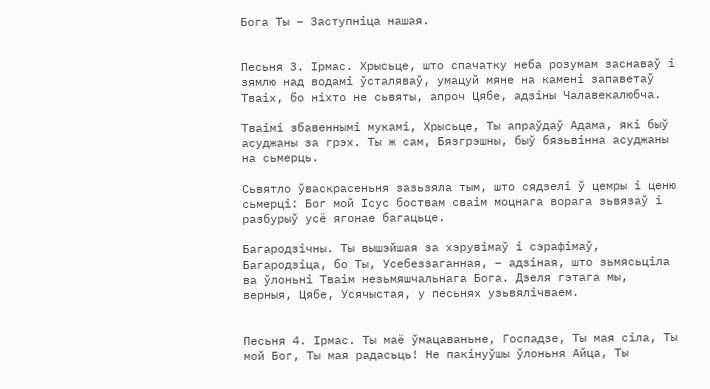Бога Ты – Заступніца нашая.


Песьня 3. Ірмас. Хрысьце, што спачатку неба розумам заснаваў і зямлю над водамі ўсталяваў, умацуй мяне на камені запаветаў Тваіх, бо ніхто не сьвяты, апроч Цябе, адзіны Чалавекалюбча.

Тваімі збавеннымі мукамі, Хрысьце, Ты апраўдаў Адама, які быў асуджаны за грэх. Ты ж сам, Бязгрэшны, быў бязьвінна асуджаны на сьмерць.

Сьвятло ўваскрасеньня зазьзяла тым, што сядзелі ў цемры і ценю сьмерці: Бог мой Ісус боствам сваім моцнага ворага зьвязаў і разбурыў усё ягонае багацьце.

Багародзічны. Ты вышэйшая за хэрувімаў і сэрафімаў, Багародзіца, бо Ты, Усебеззаганная, – адзіная, што зьмясьціла ва ўлоньні Тваім незьмяшчальнага Бога. Дзеля гэтага мы, верныя, Цябе, Усячыстая, у песьнях узьвялічваем.


Песьня 4. Ірмас. Ты маё ўмацаваньне, Госпадзе, Ты мая сіла, Ты мой Бог, Ты мая радасьць! Не пакінуўшы ўлоньня Айца, Ты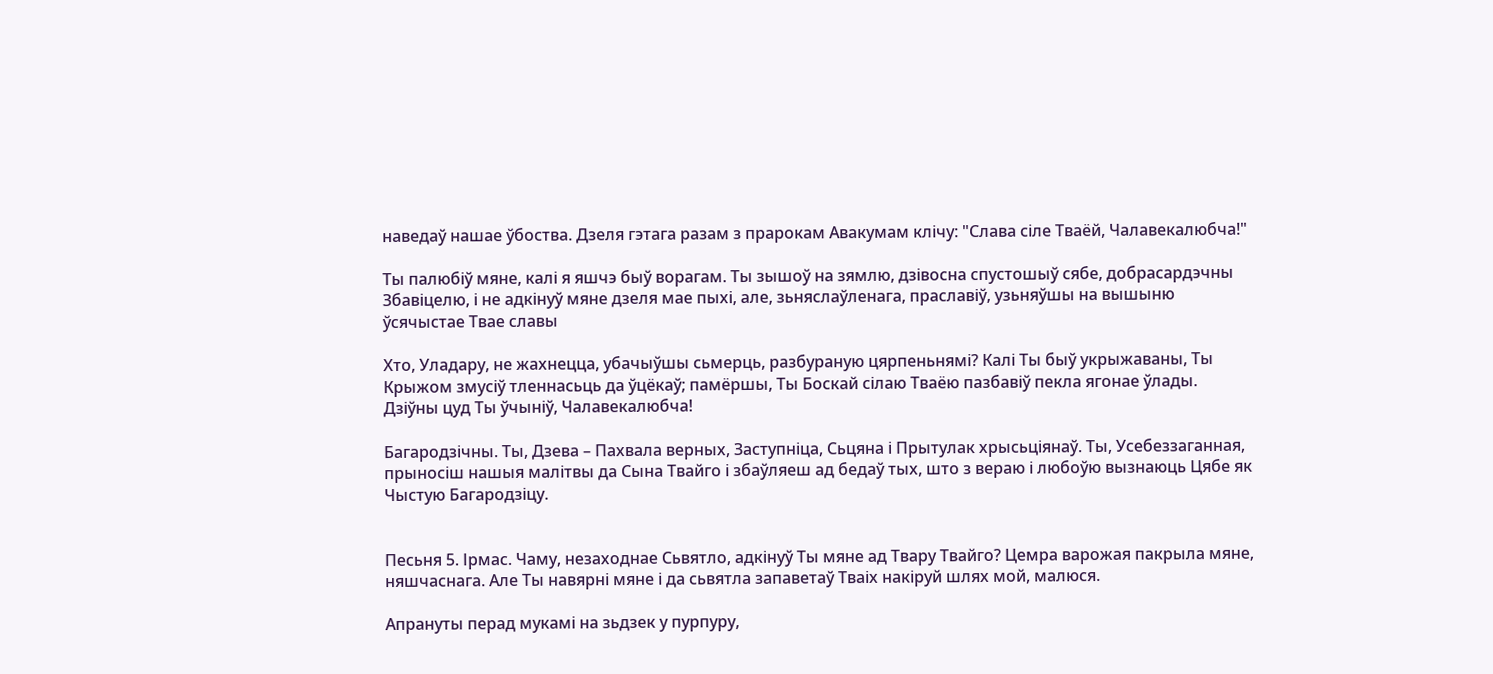наведаў нашае ўбоства. Дзеля гэтага разам з прарокам Авакумам клічу: "Слава сіле Тваёй, Чалавекалюбча!"

Ты палюбіў мяне, калі я яшчэ быў ворагам. Ты зышоў на зямлю, дзівосна спустошыў сябе, добрасардэчны Збавіцелю, і не адкінуў мяне дзеля мае пыхі, але, зьняслаўленага, праславіў, узьняўшы на вышыню ўсячыстае Твае славы

Хто, Уладару, не жахнецца, убачыўшы сьмерць, разбураную цярпеньнямі? Калі Ты быў укрыжаваны, Ты Крыжом змусіў тленнасьць да ўцёкаў; памёршы, Ты Боскай сілаю Тваёю пазбавіў пекла ягонае ўлады. Дзіўны цуд Ты ўчыніў, Чалавекалюбча!

Багародзічны. Ты, Дзева – Пахвала верных, Заступніца, Сьцяна і Прытулак хрысьціянаў. Ты, Усебеззаганная, прыносіш нашыя малітвы да Сына Твайго і збаўляеш ад бедаў тых, што з вераю і любоўю вызнаюць Цябе як Чыстую Багародзіцу.


Песьня 5. Ірмас. Чаму, незаходнае Сьвятло, адкінуў Ты мяне ад Твару Твайго? Цемра варожая пакрыла мяне, няшчаснага. Але Ты навярні мяне і да сьвятла запаветаў Тваіх накіруй шлях мой, малюся.

Апрануты перад мукамі на зьдзек у пурпуру,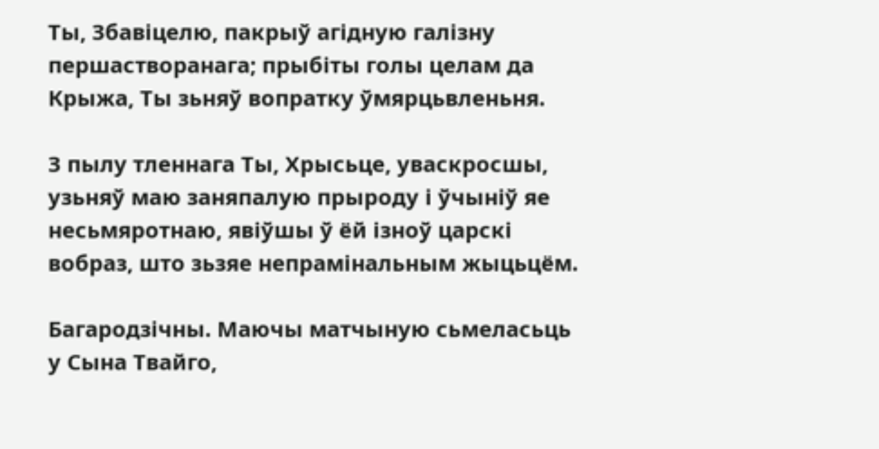Ты, Збавіцелю, пакрыў агідную галізну першастворанага; прыбіты голы целам да Крыжа, Ты зьняў вопратку ўмярцьвленьня.

З пылу тленнага Ты, Хрысьце, уваскросшы, узьняў маю заняпалую прыроду і ўчыніў яе несьмяротнаю, явіўшы ў ёй ізноў царскі вобраз, што зьзяе непрамінальным жыцьцём.

Багародзічны. Маючы матчыную сьмеласьць у Сына Твайго,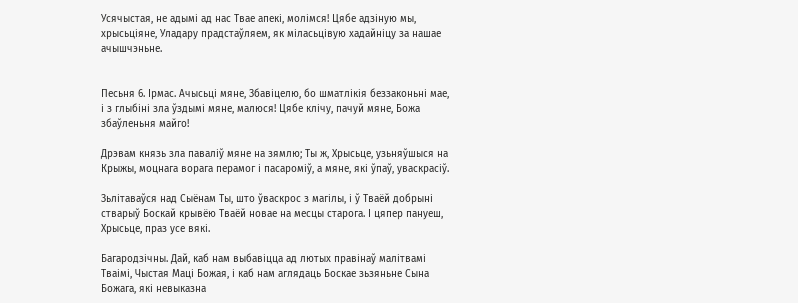Усячыстая, не адымі ад нас Твае апекі, молімся! Цябе адзіную мы, хрысьціяне, Уладару прадстаўляем, як міласьцівую хадайніцу за нашае ачышчэньне.


Песьня 6. Ірмас. Ачысьці мяне, Збавіцелю, бо шматлікія беззаконьні мае, і з глыбіні зла ўздымі мяне, малюся! Цябе клічу, пачуй мяне, Божа збаўленьня майго!

Дрэвам князь зла паваліў мяне на зямлю; Ты ж, Хрысьце, узьняўшыся на Крыжы, моцнага ворага перамог і пасароміў, а мяне, які ўпаў, уваскрасіў.

Зьлітаваўся над Сыёнам Ты, што ўваскрос з магілы, і ў Тваёй добрыні стварыў Боскай крывёю Тваёй новае на месцы старога. І цяпер пануеш, Хрысьце, праз усе вякі.

Багародзічны. Дай, каб нам выбавіцца ад лютых правінаў малітвамі Тваімі, Чыстая Маці Божая, і каб нам аглядаць Боскае зьзяньне Сына Божага, які невыказна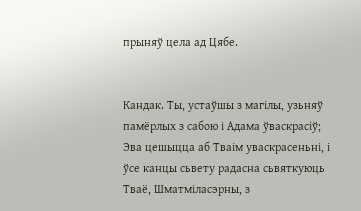прыняў цела ад Цябе.


Кандак. Ты, устаўшы з магілы, узьняў памёрлых з сабою і Адама ўваскрасіў; Эва цешыцца аб Тваім уваскрасеньні, і ўсе канцы сьвету радасна сьвяткуюць Тваё, Шматміласэрны, з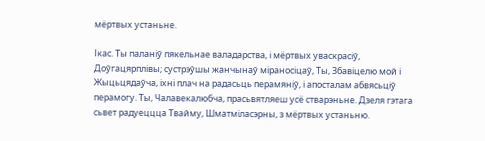мёртвых устаньне.

Ікас. Ты паланіў пякельнае валадарства, і мёртвых уваскрасіў, Доўгацярплівы; сустрэўшы жанчынаў міраносіцаў, Ты, Збавіцелю мой і Жыцьцядаўча, іхні плач на радасьць перамяніў, і апосталам абвясьціў перамогу. Ты, Чалавекалюбча, прасьвятляеш усё стварэньне. Дзеля гэтага сьвет радуеццца Твайму, Шматміласэрны, з мёртвых устаньню.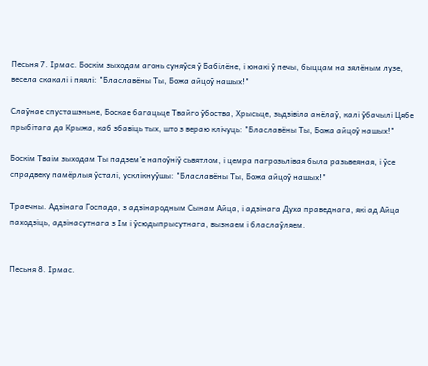Песьня 7. Ірмас. Боскім зыходам агонь суняўся ў Бабілёне, і юнакі ў печы, быццам на зялёным лузе, весела скакалі і пяялі: "Блаславёны Ты, Божа айцоў нашых!"

Слаўнае спусташэньне, Боскае багацьце Твайго ўбоства, Хрысьце, зьдзівіла анёлаў, калі ўбачылі Цябе прыбітага да Крыжа, каб збавіць тых, што з вераю клічуць: "Блаславёны Ты, Божа айцоў нашых!"

Боскім Тваім зыходам Ты падзем'е напоўніў сьвятлом, і цемра пагрозьлівая была разьвеяная, і ўсе спрадвеку памёрлыя ўсталі, усклікнуўшы: "Блаславёны Ты, Божа айцоў нашых!"

Траечны. Адзінага Госпада, з адзінародным Сынам Айца, і адзінага Духа праведнага, які ад Айца паходзіць, адзінасутнага з Ім і ўсюдыпрысутнага, вызнаем і бласлаўляем.


Песьня 8. Ірмас.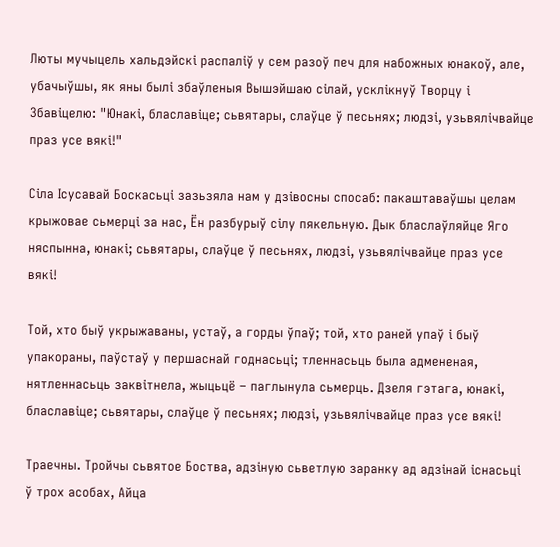Люты мучыцель хальдэйскі распаліў у сем разоў печ для набожных юнакоў, але, убачыўшы, як яны былі збаўленыя Вышэйшаю сілай, усклікнуў Творцу і Збавіцелю: "Юнакі, блаславіце; сьвятары, слаўце ў песьнях; людзі, узьвялічвайце праз усе вякі!"

Сіла Ісусавай Боскасьці зазьзяла нам у дзівосны спосаб: пакаштаваўшы целам крыжовае сьмерці за нас, Ён разбурыў сілу пякельную. Дык бласлаўляйце Яго няспынна, юнакі; сьвятары, слаўце ў песьнях, людзі, узьвялічвайце праз усе вякі!

Той, хто быў укрыжаваны, устаў, а горды ўпаў; той, хто раней упаў і быў упакораны, паўстаў у першаснай годнасьці; тленнасьць была адмененая, нятленнасьць заквітнела, жыцьцё – паглынула сьмерць. Дзеля гэтага, юнакі, блаславіце; сьвятары, слаўце ў песьнях; людзі, узьвялічвайце праз усе вякі!

Траечны. Тройчы сьвятое Боства, адзіную сьветлую заранку ад адзінай існасьці ў трох асобах, Айца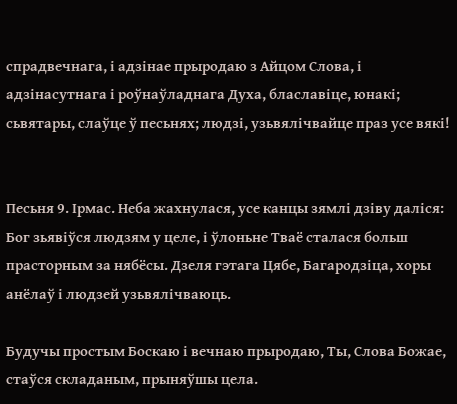спрадвечнага, і адзінае прыродаю з Айцом Слова, і адзінасутнага і роўнаўладнага Духа, блаславіце, юнакі; сьвятары, слаўце ў песьнях; людзі, узьвялічвайце праз усе вякі!


Песьня 9. Ірмас. Неба жахнулася, усе канцы зямлі дзіву даліся: Бог зьявіўся людзям у целе, і ўлоньне Тваё сталася больш прасторным за нябёсы. Дзеля гэтага Цябе, Багародзіца, хоры анёлаў і людзей узьвялічваюць.

Будучы простым Боскаю і вечнаю прыродаю, Ты, Слова Божае, стаўся складаным, прыняўшы цела.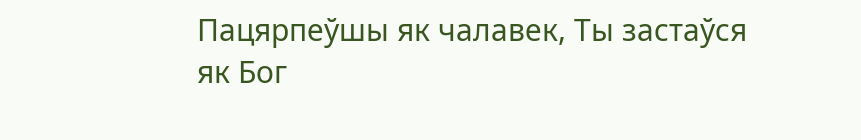Пацярпеўшы як чалавек, Ты застаўся як Бог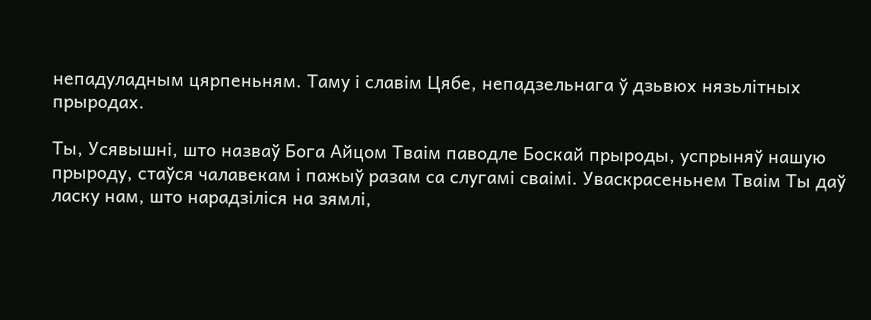непадуладным цярпеньням. Таму і славім Цябе, непадзельнага ў дзьвюх нязьлітных прыродах.

Ты, Усявышні, што назваў Бога Айцом Тваім паводле Боскай прыроды, успрыняў нашую прыроду, стаўся чалавекам і пажыў разам са слугамі сваімі. Уваскрасеньнем Тваім Ты даў ласку нам, што нарадзіліся на зямлі,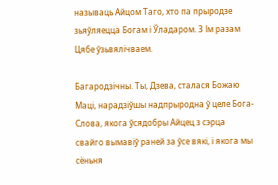называць Айцом Таго, хто па прыродзе зьяўляецца Богам і Ўладаром. З Ім разам Цябе ўзьвялічваем.

Багародзічны. Ты, Дзева, сталася Божаю Маці, нарадзіўшы надпрыродна ў целе Бога-Слова, якога ўсядобры Айцец з сэрца свайго вымавіў раней за ўсе вякі, і якога мы сёньня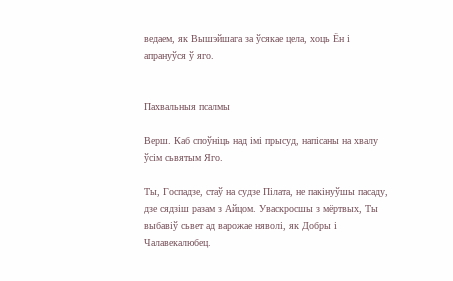ведаем, як Вышэйшага за ўсякае цела, хоць Ён і апрануўся ў яго.


Пахвальныя псалмы

Верш. Каб споўніць над імі прысуд, напісаны на хвалу ўсім сьвятым Яго.

Ты, Госпадзе, стаў на судзе Пілата, не пакінуўшы пасаду, дзе сядзіш разам з Айцом. Уваскросшы з мёртвых, Ты выбавіў сьвет ад варожае няволі, як Добры і Чалавекалюбец.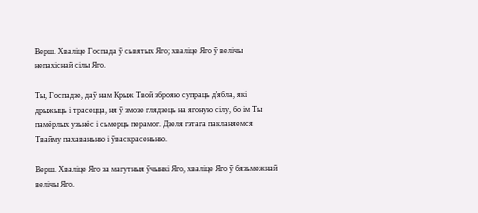Верш. Хваліце Госпада ў сьвятых Яго; хваліце Яго ў велічы непахіснай сілы Яго.

Ты, Госпадзе, даў нам Крыж Твой зброяю супраць д'ябла, які дрыжыць і трасецца, ня ў змозе глядзець на ягоную сілу, бо ім Ты памёрлых узьнёс і сьмерць перамог. Дзеля гэтага пакланяемся Твайму пахаваньню і ўваскрасеньню.

Верш. Хваліце Яго за магутныя ўчынкі Яго, хваліце Яго ў бязьмежнай велічы Яго.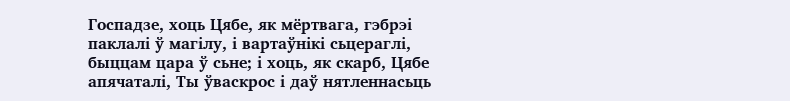Госпадзе, хоць Цябе, як мёртвага, гэбрэі паклалі ў магілу, і вартаўнікі сьцераглі, быццам цара ў сьне; і хоць, як скарб, Цябе апячаталі, Ты ўваскрос і даў нятленнасьць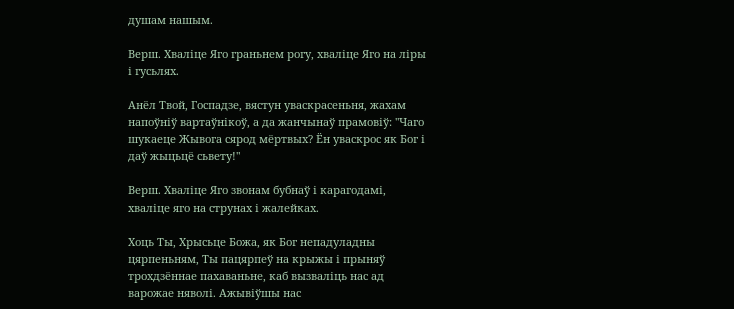душам нашым.

Верш. Хваліце Яго граньнем рогу, хваліце Яго на ліры і гусьлях.

Анёл Твой, Госпадзе, вястун уваскрасеньня, жахам напоўніў вартаўнікоў, а да жанчынаў прамовіў: "Чаго шукаеце Жывога сярод мёртвых? Ён уваскрос як Бог і даў жыцьцё сьвету!"

Верш. Хваліце Яго звонам бубнаў і карагодамі, хваліце яго на струнах і жалейках.

Хоць Ты, Хрысьце Божа, як Бог непадуладны цярпеньням, Ты пацярпеў на крыжы і прыняў трохдзённае пахаваньне, каб вызваліць нас ад варожае няволі. Ажывіўшы нас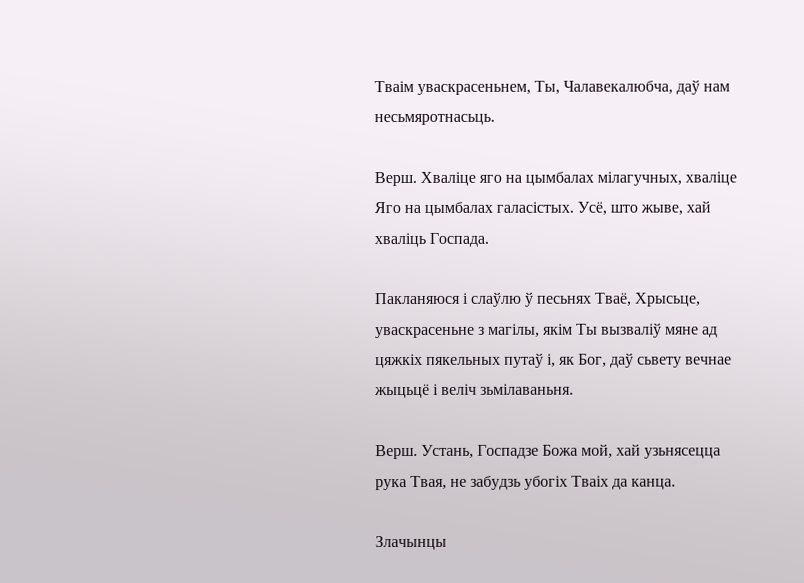Тваім уваскрасеньнем, Ты, Чалавекалюбча, даў нам несьмяротнасьць.

Верш. Хваліце яго на цымбалах мілагучных, хваліце Яго на цымбалах галасістых. Усё, што жыве, хай хваліць Госпада.

Пакланяюся і слаўлю ў песьнях Тваё, Хрысьце, уваскрасеньне з магілы, якім Ты вызваліў мяне ад цяжкіх пякельных путаў і, як Бог, даў сьвету вечнае жыцьцё і веліч зьмілаваньня.

Верш. Устань, Госпадзе Божа мой, хай узьнясецца рука Твая, не забудзь убогіх Тваіх да канца.

Злачынцы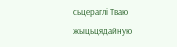сьцераглі Тваю жыцьцядайную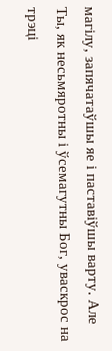магілу, запячатаўшы яе і паставіўшы варту. Але Ты, як несьмяротны і ўсемагутны Бог, уваскрос на трэці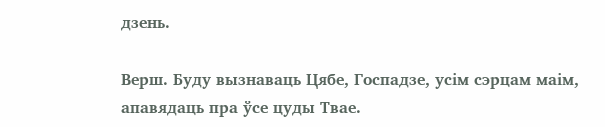дзень.

Верш. Буду вызнаваць Цябе, Госпадзе, усім сэрцам маім, апавядаць пра ўсе цуды Твае.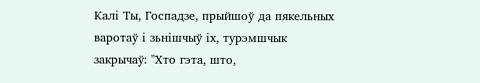Калі Ты, Госпадзе, прыйшоў да пякельных варотаў і зьнішчыў іх, турэмшчык закрычаў: "Хто гэта, што,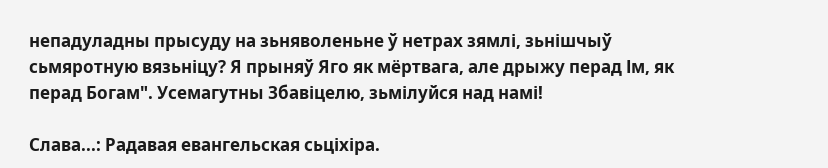непадуладны прысуду на зьняволеньне ў нетрах зямлі, зьнішчыў сьмяротную вязьніцу? Я прыняў Яго як мёртвага, але дрыжу перад Ім, як перад Богам". Усемагутны Збавіцелю, зьмілуйся над намі!

Слава...: Радавая евангельская сьціхіра.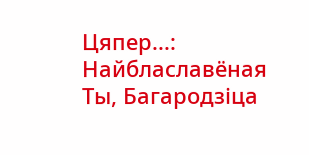Цяпер...: Найблаславёная Ты, Багародзіца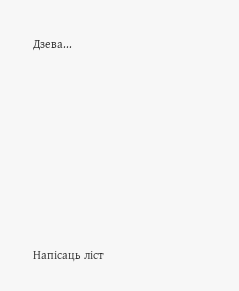Дзева...















Напісаць ліст